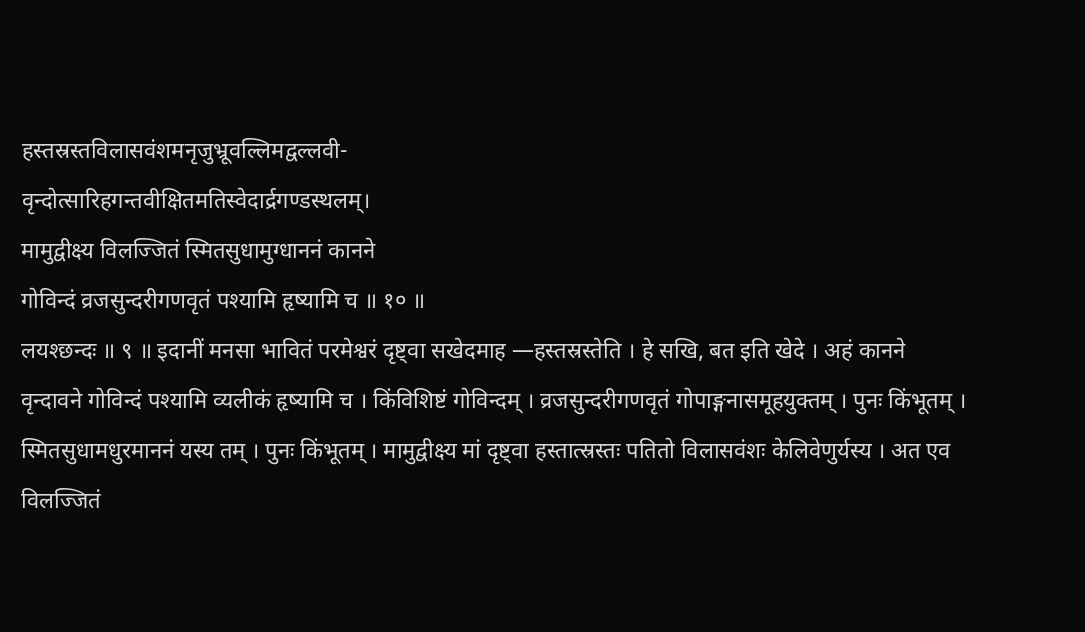हस्तस्रस्तविलासवंशमनृजुभ्रूवल्लिमद्वल्लवी-
वृन्दोत्सारिहगन्तवीक्षितमतिस्वेदार्द्रगण्डस्थलम्।
मामुद्वीक्ष्य विलज्जितं स्मितसुधामुग्धाननं कानने
गोविन्दं व्रजसुन्दरीगणवृतं पश्यामि हृष्यामि च ॥ १० ॥
लयश्छन्दः ॥ ९ ॥ इदानीं मनसा भावितं परमेश्वरं दृष्ट्वा सखेदमाह —हस्तस्रस्तेति । हे सखि, बत इति खेदे । अहं कानने वृन्दावने गोविन्दं पश्यामि व्यलीकं हृष्यामि च । किंविशिष्टं गोविन्दम् । व्रजसुन्दरीगणवृतं गोपाङ्गनासमूहयुक्तम् । पुनः किंभूतम् । स्मितसुधामधुरमाननं यस्य तम् । पुनः किंभूतम् । मामुद्वीक्ष्य मां दृष्ट्वा हस्तात्स्रस्तः पतितो विलासवंशः केलिवेणुर्यस्य । अत एव विलज्जितं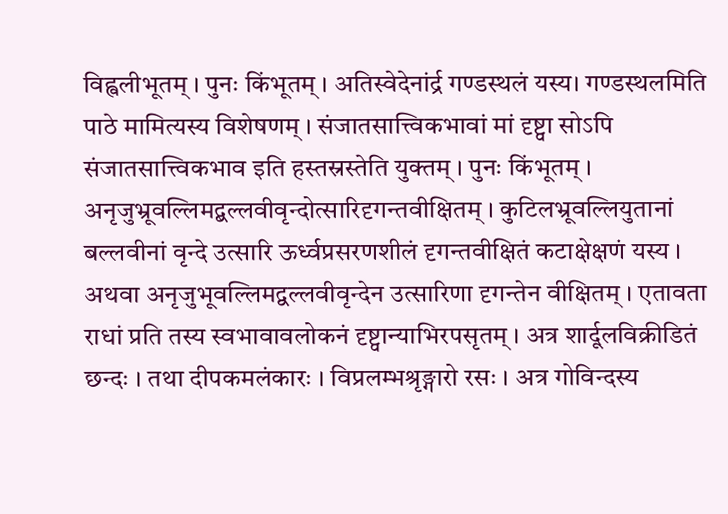विह्वलीभूतम् । पुनः किंभूतम् । अतिस्वेदेनांर्द्र गण्डस्थलं यस्य। गण्डस्थलमिति पाठे मामित्यस्य विशेषणम् । संजातसात्त्विकभावां मां दृष्ट्वा सोऽपि संजातसात्त्विकभाव इति हस्तस्रस्तेति युक्तम् । पुनः किंभूतम् । अनृजुभ्रूवल्लिमद्बल्लवीवृन्दोत्सारिदृगन्तवीक्षितम् । कुटिलभ्रूवल्लियुतानां बल्लवीनां वृन्दे उत्सारि ऊर्ध्वप्रसरणशीलं दृगन्तवीक्षितं कटाक्षेक्षणं यस्य । अथवा अनृजुभूवल्लिमद्वल्लवीवृन्देन उत्सारिणा दृगन्तेन वीक्षितम् । एतावता राधां प्रति तस्य स्वभावावलोकनं दृष्ट्वान्याभिरपसृतम् । अत्र शार्दूलविक्रीडितं छन्दः । तथा दीपकमलंकारः । विप्रलम्भश्रृङ्गारो रसः । अत्र गोविन्दस्य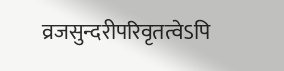व्रजसुन्दरीपरिवृतत्वेऽपि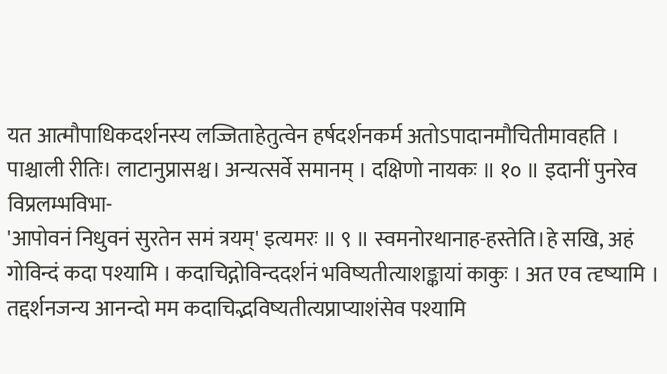यत आत्मौपाधिकदर्शनस्य लज्जिताहेतुत्वेन हर्षदर्शनकर्म अतोऽपादानमौचितीमावहति । पाश्चाली रीतिः। लाटानुप्रासश्च। अन्यत्सर्वे समानम् । दक्षिणो नायकः ॥ १० ॥ इदानीं पुनरेव विप्रलम्भविभा-
'आपोवनं निधुवनं सुरतेन समं त्रयम्' इत्यमरः ॥ ९ ॥ स्वमनोरथानाह-हस्तेति।हे सखि, अहं गोविन्दं कदा पश्यामि । कदाचिद्गोविन्ददर्शनं भविष्यतीत्याशङ्कायां काकुः । अत एव त्दृष्यामि । तद्दर्शनजन्य आनन्दो मम कदाचिद्भविष्यतीत्यप्राप्याशंसेव पश्यामि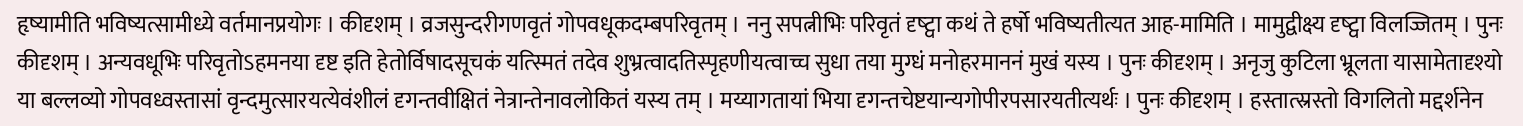हृष्यामीति भविष्यत्सामीध्ये वर्तमानप्रयोगः । कीदृशम् । व्रजसुन्दरीगणवृतं गोपवधूकदम्बपरिवृतम् । ननु सपत्नीभिः परिवृतं दृष्ट्वा कथं ते हर्षो भविष्यतीत्यत आह-मामिति । मामुद्वीक्ष्य दृष्ट्वा विलज्जितम् । पुनः कीदृशम् । अन्यवधूभिः परिवृतोऽहमनया दृष्ट इति हेतोर्विषादसूचकं यत्स्मितं तदेव शुभ्रत्वादतिस्पृहणीयत्वाच्च सुधा तया मुग्धं मनोहरमाननं मुखं यस्य । पुनः कीदृशम् । अनृजु कुटिला भ्रूलता यासामेतादृश्यो या बल्लव्यो गोपवध्वस्तासां वृन्दमुत्सारयत्येवंशीलं दृगन्तवीक्षितं नेत्रान्तेनावलोकितं यस्य तम् । मय्यागतायां भिया दृगन्तचेष्टयान्यगोपीरपसारयतीत्यर्थः । पुनः कीदृशम् । हस्तात्स्रस्तो विगलितो मद्दर्शनेन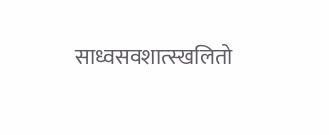साध्वसवशात्स्खलितो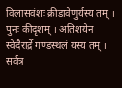विलासवंशः क्रीडावेणुर्यस्य तम् । पुनः कीदृशम् । अतिशयेन स्वेदैरार्द्रे गण्डस्थलं यस्य तम् । सर्वत्र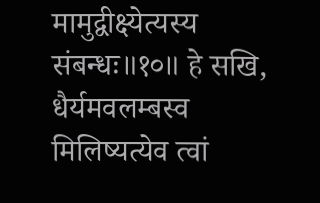मामुद्वीक्ष्येत्यस्य संबन्धः॥१०॥ हे सखि, धैर्यमवलम्बस्व मिलिष्यत्येव त्वां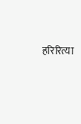हरिरित्या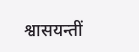श्वासयन्तीं